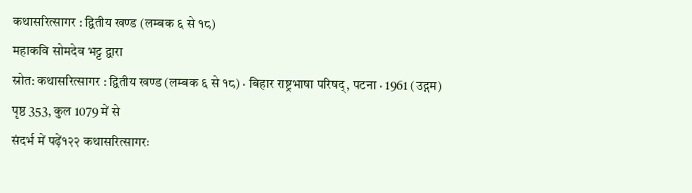कथासरित्सागर : द्वितीय खण्ड (लम्बक ६ से १८)
महाकवि सोमदेव भट्ट द्वारा
स्रोत: कथासरित्सागर : द्वितीय खण्ड (लम्बक ६ से १८) · बिहार राष्ट्रभाषा परिषद्, पटना · 1961 (उद्गम)
पृष्ठ 353, कुल 1079 में से
संदर्भ में पढ़ें१२२ कथासरित्सागरः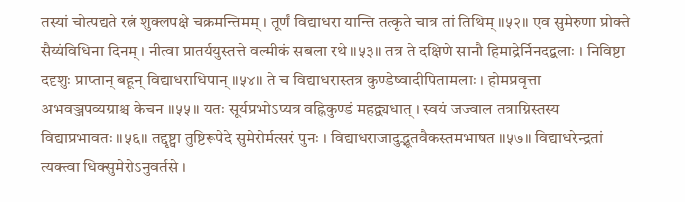तस्यां चोत्पद्यते रत्नं शुक्लपक्षे चक्रमन्तिमम् । तूर्णं विद्याधरा यान्ति तत्कृते चात्र तां तिथिम् ॥५२॥ एव सुमेरुणा प्रोक्ते सैय्यंविधिना दिनम् । नीत्वा प्रातर्ययुस्तत्ते वल्मीकं सबला रथे ॥५३॥ तत्र ते दक्षिणे सानौ हिमाद्रेर्निनदद्बलाः । निविष्टा ददृशुः प्राप्तान् बहून् विद्याधराधिपान् ॥५४॥ ते च विद्याधरास्तत्र कुण्डेष्वादीपितामलाः । होमप्रवृत्ता अभवञ्जपव्यग्राश्च केचन ॥५५॥ यतः सूर्यप्रभोऽप्यत्र वह्निकुण्डं महद्व्यधात् । स्वयं जज्वाल तत्राग्निस्तस्य विद्याप्रभावतः ॥५६॥ तद्दृष्ट्वा तुष्टिरूपेदे सुमेरोर्मत्सरं पुनः । विद्याधराजादुद्भूतवैकस्तमभाषत ॥५७॥ विद्याधरेन्द्रतां त्यक्त्वा धिक्सुमेरोऽनुवर्तसे ।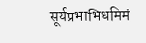सूर्यप्रभाभिधमिमं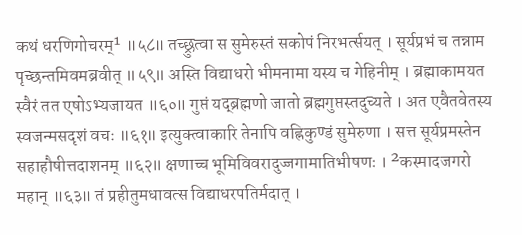कथं धरणिगोचरम्¹ ॥५८॥ तच्छ्रुत्वा स सुमेरुस्तं सकोपं निरभर्त्सयत् । सूर्यप्रभं च तन्नाम पृच्छन्तमिवमब्रवीत् ॥५९॥ अस्ति विद्याधरो भीमनामा यस्य च गेहिनीम् । ब्रह्माकामयत स्वैरं तत एषोऽभ्यजायत ॥६०॥ गुप्तं यद्ब्रह्मणो जातो ब्रह्मगुप्तस्तदुच्यते । अत एवैतवेतस्य स्वजन्मसदृशं वचः ॥६१॥ इत्युक्त्वाकारि तेनापि वह्निकुण्डं सुमेरुणा । सत्त सूर्यप्रमस्तेन सहाहौषीत्तदाशनम् ॥६२॥ क्षणाच्च भूमिविवरादुज्जगामातिभीषणः । ²कस्मादजगरो महान् ॥६३॥ तं प्रहीतुमधावत्स विद्याधरपतिर्मदात् ।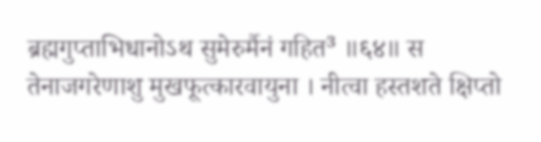ब्रह्मगुप्ताभिधानोऽथ सुमेरुर्मैनं गहित³ ॥६४॥ स तेनाजगरेणाशु मुखफूत्कारवायुना । नीत्वा हस्तशते क्षिप्तो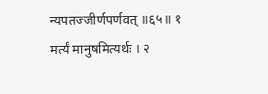न्यपतज्जीर्णपर्णवत् ॥६५॥ १ मर्त्यं मानुषमित्यर्थः । २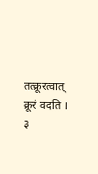तत्क्रूरत्वात् क्रूरं वदति । ३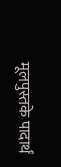मूलपुस्तके पादार्थं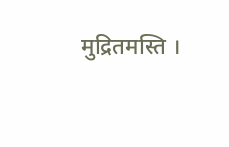मुद्रितमस्ति ।